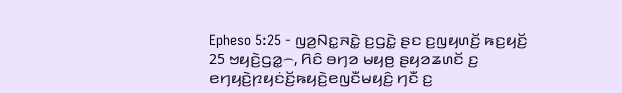Epheso 5:25 - ꤜꤤ꤬ꤡꤢ꤭ꤏꤢꤧ꤭ ꤢ꤬ꤞꤢꤧ꤭ ꤔꤢ ꤢ꤬ꤜꤟꤛꤢꤩ꤬ ꤒꤢ꤬ꤟꤢꤩ꤬
25 ꤠꤟꤢꤧ꤬ꤞꤤ꤭꤮, ꤖꤢꤨ ꤋꤚꤤ ꤗꤟꤥ꤬ ꤔꤟꤤꤘꤛꤢꤩ ꤢ꤬ ꤕꤚꤟꤢꤧ꤬ꤐꤟꤢꤦꤢꤩ꤬ꤒꤟꤢꤧ꤬ꤕꤜꤢꤪꤗꤟꤢꤨ꤬ ꤚꤢꤪ ꤢ꤬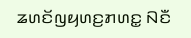ꤘꤛꤢꤩꤜꤟꤛꤢ꤬ꤊꤛꤢ꤭ ꤡꤢꤪ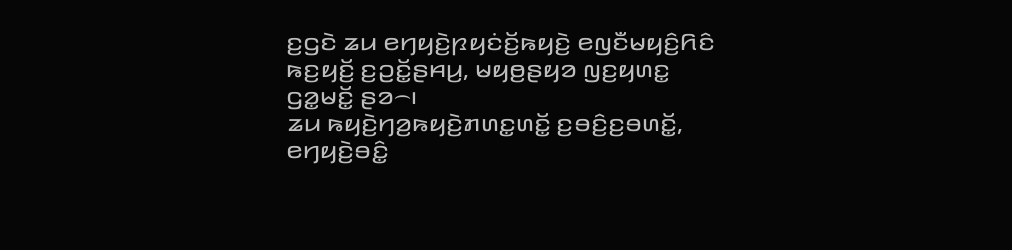ꤢ꤬ꤞꤢꤧ ꤘꤣ ꤕꤚꤟꤢꤧ꤬ꤐꤟꤢꤦꤢꤩ꤬ꤒꤟꤢꤧ꤬ ꤕꤜꤢꤪꤗꤟꤢꤨ꤬ꤖꤢꤨ ꤒꤢ꤬ꤟꤢꤩ꤬ ꤢ꤬ꤑꤢꤩ꤭ꤔꤌꤣ꤬, ꤗꤟꤥ꤬ꤔꤟꤤ ꤜꤢ꤬ꤟꤛꤢ꤭ ꤞꤤ꤭ꤗꤢꤩ꤭ ꤔꤤ꤮꤯
ꤘꤣ ꤒꤟꤢꤧ꤬ꤚꤤ꤬ꤒꤟꤢꤧ꤬ꤊꤛꤢ꤭ꤛꤢꤩ꤭ ꤢ꤬ꤋꤢꤨ꤬ꤢ꤬ꤋꤛꤢꤩ꤭, ꤕꤚꤟꤢꤧ꤬ꤋꤢꤨ꤭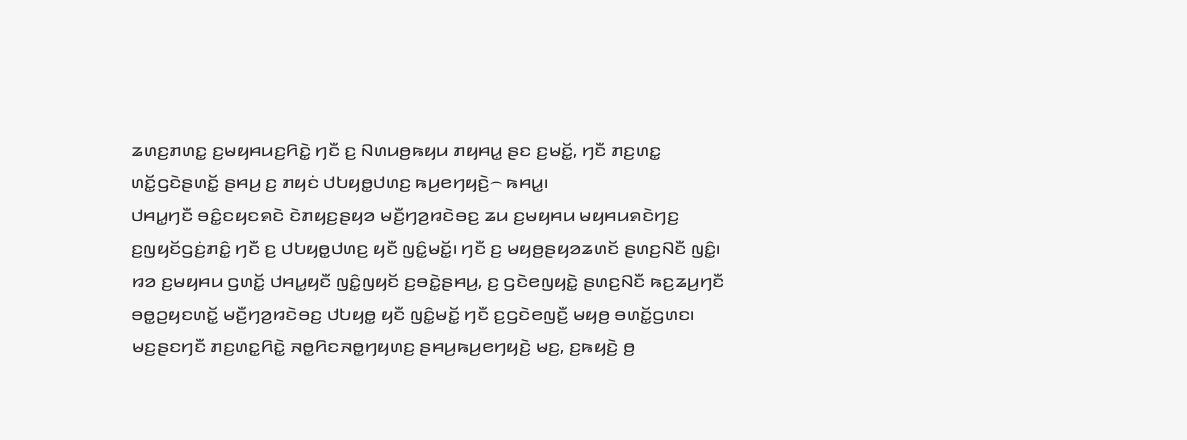ꤘꤛꤢ꤬ꤊꤛꤢ꤭ ꤢ꤬ꤗꤟꤌꤣꤢ꤬ꤖꤢꤧ꤭ ꤚꤢꤪ ꤢ꤬ ꤡꤛꤣꤥ꤬ꤒꤟꤣ ꤊꤟꤌꤣ꤭ ꤔꤢ ꤢ꤬ꤗꤢꤩ꤭, ꤚꤢꤪ ꤊꤢ꤬ꤛꤢ꤭ ꤛꤢꤩ꤭ꤞꤢꤧꤔꤛꤢꤩ꤭ ꤔꤌꤣ꤬ ꤢ꤬ ꤊꤟꤢꤦ ꤓꤝꤟꤥ꤭ꤓꤛꤢ꤬ ꤒꤣ꤬ꤕꤚꤟꤢꤧ꤬꤮ ꤒꤌꤣ꤭꤯
ꤓꤌꤣ꤭ꤚꤢꤪ ꤋꤢꤨ꤭ꤢꤟꤢꤎꤢꤧ ꤢꤧꤊꤟꤢ꤬ꤔꤟꤤ ꤗꤢꤪ꤬ꤚꤤ꤬ꤙꤢꤧꤋꤢ꤬ ꤘꤣ ꤢ꤬ꤗꤟꤌꤣ ꤗꤟꤌꤣꤎꤢꤧꤚꤢ꤬ ꤢ꤬ꤜꤟꤢꤩꤞꤢꤦ꤬ꤊꤢꤨ꤭ ꤚꤢꤪ ꤢ꤬ ꤓꤝꤟꤥ꤭ꤓꤛꤢ꤬ ꤟꤢꤪ ꤜꤢꤨ꤭ꤗꤢꤩ꤭꤯ ꤚꤢꤪ ꤢ꤬ ꤗꤟꤥ꤬ꤔꤟꤤꤘꤛꤢꤩ ꤔꤛꤢ꤬ꤡꤢꤪ ꤜꤢꤨ꤭꤯ ꤙꤤ ꤢ꤬ꤗꤟꤌꤣ ꤞꤛꤢꤩ꤭ ꤓꤌꤣ꤭ꤟꤢꤪ ꤜꤢꤨ꤭ꤜꤟꤢꤩ ꤢ꤬ꤋꤢꤧ꤭ꤔꤌꤣ꤬, ꤢ꤬ ꤞꤢꤧꤕꤜꤟꤢꤧ꤭ ꤔꤛꤢ꤬ꤡꤢꤪ ꤒꤢ꤬ꤘꤣ꤬ꤚꤢꤪ ꤋꤥ꤭ꤑꤟꤢꤛꤢꤩ꤭ ꤗꤢꤪ꤬ꤚꤤ꤬ꤙꤢꤧꤋꤢ꤬ ꤓꤝꤟꤥ꤭ ꤟꤢꤪ ꤜꤢꤨ꤭ꤗꤢꤩ꤭ ꤚꤢꤪ ꤢ꤬ꤞꤢꤧꤕꤜꤢꤪ꤬ ꤗꤟꤥ꤬ ꤋꤛꤢꤩ꤭ꤞꤛꤢ꤯
ꤗꤢ꤬ꤔꤢꤚꤢꤪ ꤊꤢ꤬ꤛꤢ꤭ꤖꤢꤧ꤭ ꤏꤥ꤭ꤖꤢꤏꤥ꤭ꤚꤟꤛꤢ꤬ ꤔꤌꤣ꤬ꤒꤣ꤬ꤕꤚꤟꤢꤧ꤬ ꤗꤢ꤬, ꤢ꤬ꤒꤟꤢꤧ꤬ ꤥ꤬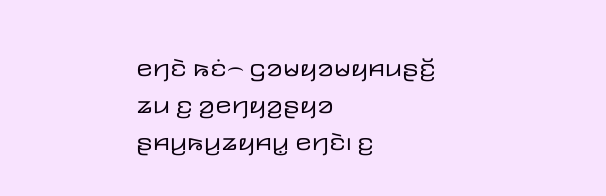ꤕꤚꤢꤧ ꤒꤢꤦ꤮ ꤞꤤꤗꤟꤤꤗꤟꤌꤣꤔꤢꤩ꤬ ꤘꤣ ꤢ꤬ ꤤ꤬ꤕꤚꤟꤤ꤬ꤔꤟꤤ ꤔꤌꤣ꤬ꤒꤣ꤬ꤘꤟꤌꤣ꤭ ꤕꤚꤢꤧ꤯ ꤢ꤬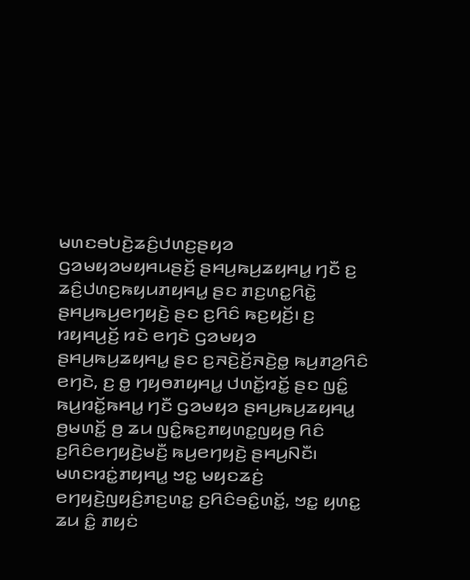ꤗꤛꤢꤋꤝꤢꤧ꤬ꤘꤢꤨ꤬ꤓꤛꤢ꤬ꤔꤟꤤ ꤞꤤꤗꤟꤤꤗꤟꤌꤣꤔꤢꤩ꤬ ꤔꤌꤣ꤬ꤒꤣ꤬ꤘꤟꤌꤣ꤭ ꤚꤢꤪ ꤢ꤬ ꤘꤢꤨ꤬ꤓꤛꤢ꤬ꤒꤟꤣꤊꤟꤌꤣ꤭ ꤔꤢ ꤊꤢ꤬ꤛꤢ꤭ꤖꤢꤧ꤭ ꤔꤌꤣ꤬ꤒꤣ꤬ꤕꤚꤟꤢꤧ꤬ ꤔꤢ ꤢ꤬ꤖꤢꤨ ꤒꤢ꤬ꤟꤢꤩ꤬꤯ ꤢ꤬ ꤙꤟꤌꤣ꤬ꤢꤩ꤬ ꤙꤢꤧ ꤕꤚꤢꤧ ꤞꤤꤗꤟꤤ ꤔꤌꤣ꤬ꤒꤣ꤬ꤘꤟꤌꤣ꤭ ꤔꤢ ꤢ꤬ꤏꤢꤧ꤬ꤢꤩ꤬ꤏꤢꤧ꤬ꤥ꤭ ꤒꤣ꤬ꤊꤤ꤬ꤖꤢꤨ ꤕꤚꤢꤧ, ꤢ꤬ ꤥ꤭ ꤚꤟꤥꤊꤟꤌꤣ꤭ ꤓꤛꤢꤩ꤭ꤙꤢꤩ꤭ ꤔꤢ ꤜꤢꤨ꤭ ꤒꤣ꤬ꤙꤢꤩ꤭ꤒꤌꤣ꤭ ꤚꤢꤪ ꤞꤤꤗꤟꤤ ꤔꤌꤣ꤬ꤒꤣ꤬ꤘꤟꤌꤣ꤭ ꤥ꤬ꤗꤛꤢꤩ꤭ ꤥ꤬ ꤘꤣ ꤜꤢꤨ꤭ꤒꤢ꤬ꤊꤟꤛꤢ꤭ꤜꤟꤥ꤬ ꤖꤢꤨ ꤢ꤬ꤖꤢꤨꤕꤚꤟꤢꤧ꤬ꤗꤢꤪ꤬ ꤒꤣ꤬ꤕꤚꤟꤢꤧ꤬ ꤔꤌꤣ꤬ꤡꤢꤪ꤯
ꤗꤛꤢꤙꤢꤦ꤭ꤊꤟꤌꤣ꤭ ꤠꤢ꤭ ꤗꤟꤢꤘꤢꤦ꤬ ꤕꤚꤟꤢꤧ꤬ꤜꤟꤢꤨ꤬ꤊꤢ꤬ꤛꤢ꤭ ꤢ꤬ꤖꤢꤨꤋꤢꤨ꤭ꤛꤢꤩ꤭, ꤠꤢ꤭ ꤟꤛꤢ꤭ ꤘꤣ ꤢꤨ꤭ ꤊꤟꤢꤦ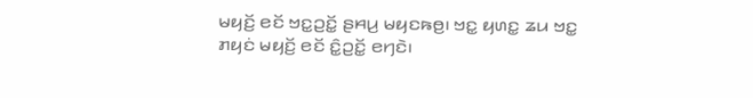ꤗꤟꤢꤩ꤬ ꤕꤢꤩ ꤠꤢ꤭ꤑꤢꤩ꤭ ꤔꤌꤣ꤬ ꤗꤟꤢꤒꤥ꤬꤯ ꤠꤢ꤭ ꤟꤛꤢ꤭ ꤘꤣ ꤠꤢ꤭ ꤊꤟꤢꤦ ꤗꤟꤢꤩ꤬ ꤕꤢꤩ ꤢꤨ꤭ꤑꤢꤩ꤭ ꤕꤚꤢꤧ꤯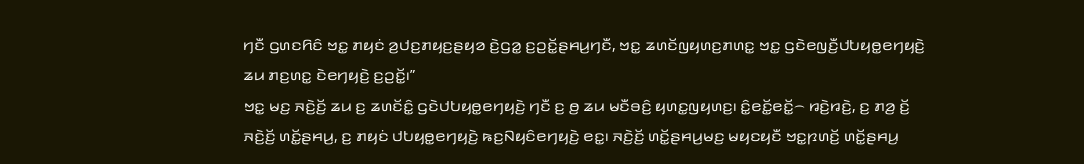ꤚꤢꤪ ꤞꤛꤢꤖꤢꤨ ꤠꤢ꤭ ꤊꤟꤢꤦ ꤤ꤬ꤓꤢ꤬ꤊꤟꤢ꤬ꤔꤟꤤ ꤢꤧ꤬ꤞꤤ꤭ ꤢ꤬ꤑꤢꤩ꤭ꤔꤌꤣ꤬ꤚꤢꤪ, ꤠꤢ꤭ ꤘꤛꤢꤩꤜꤟꤛꤢ꤬ꤊꤛꤢ꤭ ꤠꤢ꤭ ꤞꤢꤧꤕꤜꤢꤪ꤬ꤓꤝꤟꤥ꤭ꤕꤚꤟꤢꤧ꤬ ꤘꤣ ꤊꤢ꤬ꤛꤢ꤭ ꤢꤧꤕꤚꤟꤢꤧ꤬ ꤢ꤬ꤑꤢꤩ꤭꤯”
ꤠꤢ꤭ ꤗꤢ꤬ ꤏꤢꤧ꤬ꤢꤩ꤬ ꤘꤣ ꤢ꤬ ꤘꤛꤢꤩꤢꤨ꤭ ꤞꤢꤧꤓꤝꤟꤥ꤭ꤕꤚꤟꤢꤧ꤬ ꤚꤢꤪ ꤢ꤬ ꤥ꤬ ꤘꤣ ꤗꤢꤪꤋꤢꤨ꤬ ꤟꤛꤢ꤭ꤜꤟꤛꤢ꤬꤯ ꤢꤨ꤭ꤕꤢꤩ꤭ꤕꤢꤩ꤭꤮ ꤙꤢꤧ꤬ꤙꤢꤧ꤬, ꤢ꤬ ꤊꤤ꤬ ꤢꤩ꤬ ꤏꤢꤧ꤬ꤢꤩ꤬ ꤛꤢꤩ꤭ꤔꤌꤣ꤬, ꤢ꤬ ꤊꤟꤢꤦ ꤓꤝꤟꤥ꤭ꤕꤚꤟꤢꤧ꤬ ꤒꤢ꤬ꤡꤟꤢꤨꤕꤚꤟꤢꤧ꤬ ꤕꤢ꤭꤯ ꤏꤢꤧ꤬ꤢꤩ꤬ ꤛꤢꤩ꤭ꤔꤌꤣ꤬ꤗꤢ꤬ ꤗꤟꤢꤟꤢꤪ ꤠꤢ꤭ꤐꤛꤢꤩ꤬ ꤛꤢꤩ꤭ꤔꤌꤣ꤬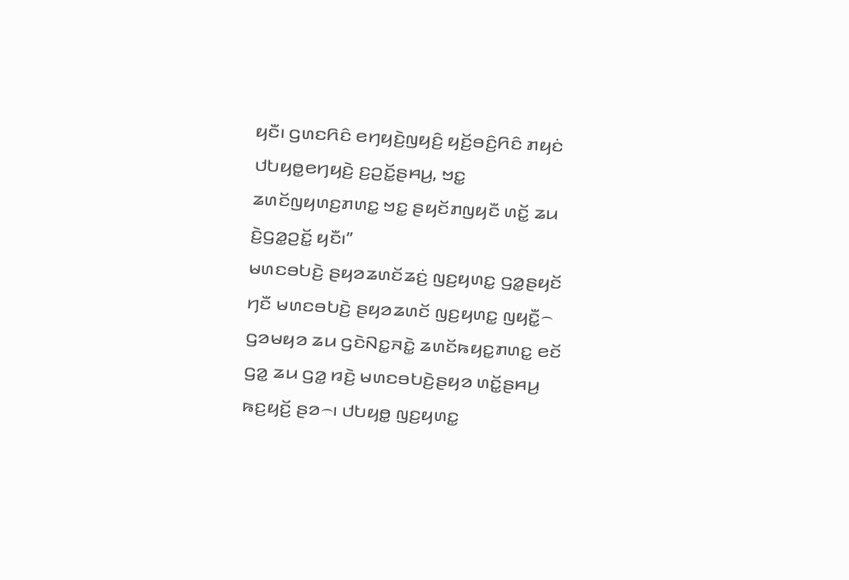ꤟꤢꤪ꤯ ꤞꤛꤢꤖꤢꤨ ꤕꤚꤟꤢꤧ꤬ꤜꤟꤢꤨ꤬ ꤟꤢꤩ꤬ꤋꤢꤨ꤬ꤖꤢꤨ ꤊꤟꤢꤦ ꤓꤝꤟꤥ꤭ꤕꤚꤟꤢꤧ꤬ ꤢ꤬ꤑꤢꤩ꤭ꤔꤌꤣ꤬, ꤠꤢ꤭ ꤘꤛꤢꤩꤜꤟꤛꤢ꤬ꤊꤛꤢ꤭ ꤠꤢ꤭ ꤔꤟꤢꤩꤊꤜꤟꤢꤪ ꤛꤢꤩ꤭ ꤘꤣ ꤢꤧ꤬ꤞꤤ꤭ꤑꤢꤩ꤭ ꤟꤢꤪ꤯”
ꤗꤛꤢꤋꤝꤢꤧ꤬ ꤔꤟꤤꤘꤛꤢꤩꤘꤢꤦ꤬ ꤜꤢ꤬ꤟꤛꤢ꤭ ꤞꤤ꤭ꤔꤟꤢꤩ ꤚꤢꤪ ꤗꤛꤢꤋꤝꤢꤧ꤬ ꤔꤟꤤꤘꤛꤢꤩ ꤜꤢ꤬ꤟꤛꤢ꤭ ꤜꤟꤢꤪ꤭꤮ ꤞꤤꤗꤟꤤ ꤘꤣ ꤞꤢꤧꤡꤢ꤭ꤏꤢꤧ꤭ ꤘꤛꤢꤩꤒꤟꤢ꤭ꤊꤛꤢ꤭ ꤕꤢꤩ ꤞꤤ꤭ ꤘꤣ ꤞꤤ꤭ ꤙꤢꤧ꤬ ꤗꤛꤢꤋꤝꤢꤧ꤬ꤔꤟꤤ ꤛꤢꤩ꤭ꤔꤌꤣ꤬ ꤒꤢ꤬ꤟꤢꤩ꤬ ꤔꤤ꤮꤯ ꤓꤝꤟꤥ꤭ ꤜꤢ꤬ꤟꤛꤢ꤭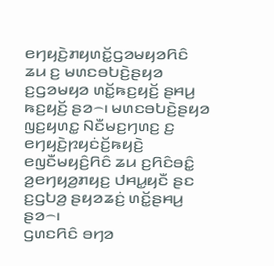ꤕꤚꤟꤢꤧ꤬ꤊꤟꤛꤢꤩ꤭ꤞꤤꤗꤟꤤꤖꤢꤨ ꤘꤣ ꤢ꤬ ꤗꤛꤢꤋꤝꤢꤧ꤬ꤔꤟꤤ ꤢ꤬ꤞꤤꤗꤟꤤ ꤛꤢꤩ꤭ꤒꤢ꤬ꤟꤢꤩ꤬ ꤔꤌꤣ꤬ ꤒꤢ꤬ꤟꤢꤩ꤬ ꤔꤤ꤮꤯ ꤗꤛꤢꤋꤝꤢꤧ꤬ꤔꤟꤤ ꤜꤢ꤬ꤟꤛꤢ꤭ ꤡꤢꤪꤗꤢ꤬ꤚꤛꤢ꤬ ꤢ꤬ ꤕꤚꤟꤢꤧ꤬ꤐꤟꤢꤦꤢꤩ꤬ꤒꤟꤢꤧ꤬ ꤕꤜꤢꤪꤗꤟꤢꤨ꤬ꤖꤢꤨ ꤘꤣ ꤢ꤬ꤖꤢꤨꤋꤢꤨ꤭ ꤤ꤬ꤕꤚꤟꤤ꤬ꤊꤟꤢ꤬ ꤓꤌꤣ꤭ꤟꤢꤪ ꤔꤢ ꤢ꤬ꤞꤝꤤ꤬ ꤔꤟꤤꤘꤢꤦ꤬ ꤛꤢꤩ꤭ꤔꤌꤣ꤬ ꤔꤤ꤮꤯
ꤞꤛꤢꤖꤢꤨ ꤋꤚꤤ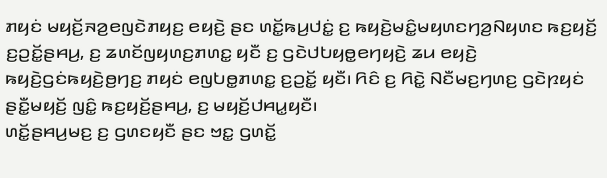ꤊꤟꤢꤦ ꤗꤟꤢꤩ꤬ꤏꤤ꤬ꤕꤜꤢꤧꤊꤟꤢ꤬ ꤕꤟꤢꤧ꤬ ꤔꤢ ꤛꤢꤩ꤭ꤒꤣ꤬ꤓꤢꤦ꤭ ꤢ꤬ ꤒꤟꤢꤧ꤬ꤗꤢꤨ꤭ꤗꤟꤛꤢꤚꤤ꤬ꤡꤟꤛꤢ ꤒꤢ꤬ꤟꤢꤩ꤬ ꤢ꤬ꤑꤢꤩ꤭ꤔꤌꤣ꤬, ꤢ꤬ ꤘꤛꤢꤩꤜꤟꤛꤢ꤬ꤊꤛꤢ꤭ ꤟꤢꤪ ꤢ꤬ ꤞꤢꤧꤓꤝꤟꤥ꤭ꤕꤚꤟꤢꤧ꤬ ꤘꤣ ꤕꤟꤢꤧ꤬ ꤒꤟꤢꤧ꤬ꤞꤢꤦꤒꤟꤢꤧ꤬ꤥ꤬ꤚꤢ꤬ ꤊꤟꤢꤦ ꤕꤜꤝꤥ꤭ꤊꤛꤢ꤭ ꤢ꤬ꤑꤢꤩ꤭ ꤟꤢꤪ꤯ ꤖꤢꤨ ꤢ꤬ ꤖꤢꤧ꤭ ꤡꤢꤪꤗꤢ꤬ꤚꤛꤢ꤬ ꤞꤢꤧꤐꤟꤢꤦ ꤔꤢꤪ꤭ꤗꤟꤢꤩ꤬ ꤜꤢꤨ꤭ ꤒꤢ꤬ꤟꤢꤩ꤬ꤔꤌꤣ꤬, ꤢ꤬ ꤗꤟꤢꤩ꤬ꤓꤌꤣ꤭ꤟꤢꤪ꤯
ꤛꤢꤩ꤭ꤔꤌꤣ꤬ꤗꤢ꤬ ꤢ꤬ ꤞꤛꤢꤟꤢꤪ ꤔꤢ ꤠꤢ꤭ ꤞꤛꤢꤩ꤭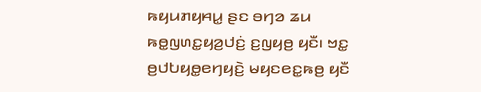ꤒꤟꤣꤊꤟꤌꤣ꤭ ꤔꤢ ꤋꤚꤤ ꤘꤣ ꤒꤥ꤭ꤜꤛꤢ꤭ꤟꤤ꤬ꤓꤢꤦ꤬ ꤢ꤬ꤜꤟꤥ꤬ ꤟꤢꤪ꤯ ꤠꤢ꤭ ꤥ꤬ꤓꤝꤟꤥ꤭ꤕꤚꤟꤢꤧ꤬ ꤗꤟꤢꤕꤢ꤭ꤒꤥ꤬ ꤟꤢꤪ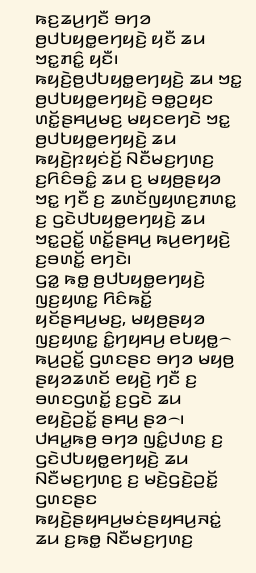ꤒꤢ꤬ꤘꤣ꤬ꤚꤢꤪ ꤋꤚꤤ ꤥ꤬ꤓꤝꤟꤥ꤭ꤕꤚꤟꤢꤧ꤬ ꤟꤢꤪ ꤘꤣ ꤠꤢ꤭ꤊꤢꤨ꤭ ꤟꤢꤪ꤯ ꤒꤟꤢꤧ꤬ꤥ꤬ꤓꤝꤟꤥ꤭ꤕꤚꤟꤢꤧ꤬ ꤘꤣ ꤠꤢ꤭ ꤥ꤬ꤓꤝꤟꤥ꤭ꤕꤚꤟꤢꤧ꤬ ꤋꤥ꤭ꤑꤟꤢ ꤛꤢꤩ꤭ꤔꤌꤣ꤬ꤗꤢ꤬ ꤗꤟꤢꤕꤚꤢꤧ ꤠꤢ꤭ ꤥ꤬ꤓꤝꤟꤥ꤭ꤕꤚꤟꤢꤧ꤬ ꤘꤣ ꤒꤟꤢꤧ꤬ꤐꤟꤢꤦꤢꤩ꤬ ꤡꤢꤪꤗꤢ꤬ꤚꤛꤢ꤬ ꤢ꤬ꤖꤢꤨꤋꤢꤨ꤭ ꤘꤣ ꤢ꤬ ꤗꤟꤥ꤬ꤔꤟꤤ ꤠꤢ꤭ ꤚꤢꤪ ꤢ꤬ ꤘꤛꤢꤩꤜꤟꤛꤢ꤬ꤊꤛꤢ꤭ ꤢ꤬ ꤞꤢꤧꤓꤝꤟꤥ꤭ꤕꤚꤟꤢꤧ꤬ ꤘꤣ ꤠꤢ꤭ꤑꤢꤩ꤭ ꤛꤢꤩ꤭ꤔꤌꤣ꤬ ꤒꤣ꤬ꤕꤚꤟꤢꤧ꤬ ꤢ꤬ꤋꤛꤢꤩ꤭ ꤕꤚꤢꤧ꤯
ꤞꤤ꤭ ꤒꤥ꤭ ꤥ꤬ꤓꤝꤟꤥ꤭ꤕꤚꤟꤢꤧ꤬ ꤜꤢ꤬ꤟꤛꤢ꤭ ꤖꤢꤨꤒꤢꤩ꤭ ꤟꤢꤩꤔꤌꤣ꤬ꤗꤢ꤬, ꤗꤟꤥ꤬ꤔꤟꤤ ꤜꤢ꤬ꤟꤛꤢ꤭ ꤢꤨ꤭ꤚꤟꤌꤣ꤬ ꤕꤝꤟꤥ꤭꤮ ꤒꤣ꤬ꤑꤢꤩ꤭ ꤞꤛꤢꤔꤢ ꤋꤚꤤ ꤗꤟꤥ꤬ ꤔꤟꤤꤘꤛꤢꤩ ꤕꤟꤢꤧ꤬ ꤚꤢꤪ ꤢ꤬ ꤋꤛꤢꤞꤛꤢꤩ꤭ ꤢ꤬ꤞꤢꤧ ꤘꤣ ꤕꤟꤢꤧ꤬ꤑꤢꤩ꤭ ꤔꤌꤣ꤬ ꤔꤤ꤮꤯ ꤓꤌꤣ꤭ꤒꤥ꤬ ꤋꤚꤤ ꤜꤢꤨ꤭ꤓꤛꤢ꤬ ꤢ꤬ ꤞꤢꤧꤓꤝꤟꤥ꤭ꤕꤚꤟꤢꤧ꤬ ꤘꤣ ꤡꤢꤪꤗꤢ꤬ꤚꤛꤢ꤬ ꤢ꤬ ꤗꤢꤧ꤬ꤞꤢꤧ꤬ꤑꤢꤩ꤭ ꤞꤛꤢꤔꤢ ꤒꤟꤢꤧ꤬ꤔꤟꤌꤣ꤬ꤗꤢꤦꤔꤟꤌꤣ꤬ꤏꤢꤦ꤭ ꤘꤣ ꤢ꤬ꤒꤥ꤭ ꤡꤢꤪꤗꤢ꤬ꤚꤛꤢ꤬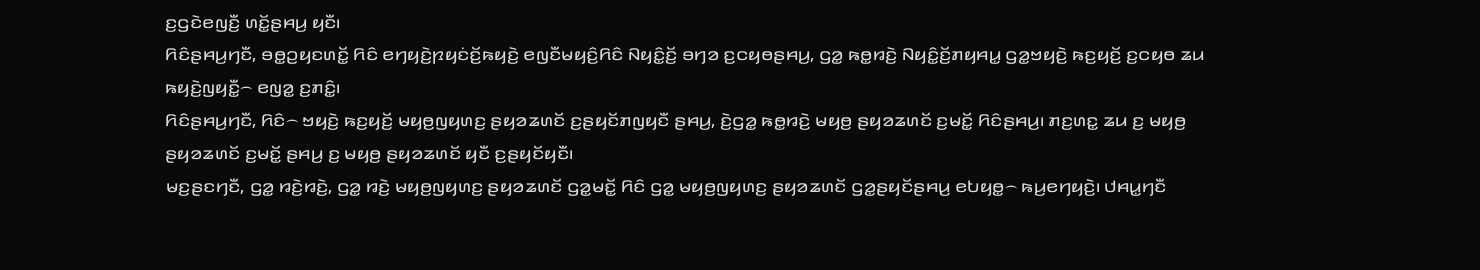ꤢ꤬ꤞꤢꤧꤕꤜꤢꤪ꤬ ꤛꤢꤩ꤭ꤔꤌꤣ꤬ ꤟꤢꤪ꤯
ꤖꤢꤨꤔꤌꤣ꤬ꤚꤢꤪ, ꤋꤥ꤭ꤑꤟꤢꤛꤢꤩ꤭ ꤖꤢꤨ ꤕꤚꤟꤢꤧ꤬ꤐꤟꤢꤦꤢꤩ꤬ꤒꤟꤢꤧ꤬ ꤕꤜꤢꤪꤗꤟꤢꤨ꤬ꤖꤢꤨ ꤡꤟꤢꤨ꤭ꤢꤩ꤬ ꤋꤚꤤ ꤢ꤬ꤍꤟꤥꤔꤌꤣ꤬, ꤞꤤ꤭ ꤒꤥ꤭ꤙꤢꤧ꤬ ꤡꤟꤢꤨ꤭ꤢꤩ꤬ꤊꤟꤌꤣ꤭ ꤞꤤ꤭ꤠꤟꤢꤧ꤬ ꤒꤢ꤬ꤟꤢꤩ꤬ ꤢ꤬ꤍꤟꤥ ꤘꤣ ꤒꤟꤢꤧ꤬ꤜꤟꤢꤪ꤭꤮ ꤕꤜꤤ꤭ ꤢ꤬ꤊꤢꤨ꤭꤯
ꤖꤢꤨꤔꤌꤣ꤬ꤚꤢꤪ, ꤖꤢꤨ꤮ ꤠꤟꤢꤧ꤬ ꤒꤢ꤬ꤟꤢꤩ꤬ ꤗꤟꤥ꤬ꤜꤟꤛꤢ꤬ ꤔꤟꤤꤘꤛꤢꤩ ꤢ꤬ꤔꤟꤢꤩꤊꤜꤟꤢꤪ ꤔꤌꤣ꤬, ꤢꤧ꤬ꤞꤤ꤭ ꤒꤥ꤭ꤙꤢꤧ꤬ ꤗꤟꤥ꤬ ꤔꤟꤤꤘꤛꤢꤩ ꤢ꤬ꤗꤢꤩ꤭ ꤖꤢꤨꤔꤌꤣ꤬꤯ ꤊꤢ꤬ꤛꤢ꤭ ꤘꤣ ꤢ꤬ ꤗꤟꤥ꤬ ꤔꤟꤤꤘꤛꤢꤩ ꤢ꤬ꤗꤢꤩ꤭ ꤔꤌꤣ꤬ ꤢ꤬ ꤗꤟꤥ꤬ ꤔꤟꤤꤘꤛꤢꤩ ꤟꤢꤪ ꤢ꤬ꤔꤟꤢꤩꤟꤢꤪ꤯
ꤗꤢ꤬ꤔꤢꤚꤢꤪ, ꤞꤤ꤭ ꤙꤢꤧ꤬ꤙꤢꤧ꤬, ꤞꤤ꤭ ꤙꤢꤧ꤬ ꤗꤟꤥ꤬ꤜꤟꤛꤢ꤬ ꤔꤟꤤꤘꤛꤢꤩ ꤞꤤ꤭ꤗꤢꤩ꤭ ꤖꤢꤨ ꤞꤤ꤭ ꤗꤟꤥ꤬ꤜꤟꤛꤢ꤬ ꤔꤟꤤꤘꤛꤢꤩ ꤞꤤ꤭ꤔꤟꤢꤩꤔꤌꤣ꤬ ꤕꤝꤟꤥ꤭꤮ ꤒꤣ꤬ꤕꤚꤟꤢꤧ꤬꤯ ꤓꤌꤣ꤭ꤚꤢꤪ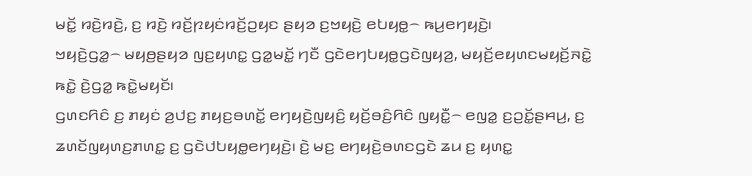ꤗꤢꤩ꤭ ꤙꤢꤧ꤬ꤙꤢꤧ꤬, ꤢ꤬ ꤙꤢꤧ꤬ ꤙꤢꤩ꤬ꤐꤟꤢꤦꤙꤢꤩ꤬ꤑꤟꤢ ꤔꤟꤤ ꤢ꤬ꤠꤟꤢꤧ꤬ ꤕꤝꤟꤥ꤭꤮ ꤒꤣ꤬ꤕꤚꤟꤢꤧ꤬꤯
ꤠꤟꤢꤧ꤬ꤞꤤ꤭꤮ ꤗꤟꤥ꤬ꤔꤟꤤ ꤜꤢ꤬ꤟꤛꤢ꤭ ꤞꤤ꤭ꤗꤢꤩ꤭ ꤚꤢꤪ ꤞꤢꤧꤕꤚꤝꤟꤥ꤭ꤞꤢꤧꤜꤟꤤ꤬, ꤗꤟꤢꤩ꤬ꤕꤟꤛꤢꤗꤟꤢꤩ꤬ꤏꤢꤧ꤭ ꤒꤢꤧ꤭ ꤢꤧ꤬ꤞꤤ꤭ ꤒꤢꤧ꤭ꤗꤟꤢꤩ꤯
ꤞꤛꤢꤖꤢꤨ ꤢ꤬ ꤊꤟꤢꤦ ꤤ꤬ꤓꤢ꤬ ꤊꤟꤢ꤬ꤋꤛꤢꤩ꤭ ꤕꤚꤟꤢꤧ꤬ꤜꤟꤢꤨ꤬ ꤟꤢꤩ꤬ꤋꤢꤨ꤬ꤖꤢꤨ ꤜꤟꤢꤪ꤭꤮ ꤕꤜꤤ꤭ ꤢ꤬ꤑꤢꤩ꤭ꤔꤌꤣ꤬, ꤢ꤬ ꤘꤛꤢꤩꤜꤟꤛꤢ꤬ꤊꤛꤢ꤭ ꤢ꤬ ꤞꤢꤧꤓꤝꤟꤥ꤭ꤕꤚꤟꤢꤧ꤬꤯ ꤢꤧ꤬ ꤗꤢ꤬ ꤕꤚꤟꤢꤧ꤬ꤋꤛꤢꤞꤢꤧ ꤘꤣ ꤢ꤬ ꤟꤛꤢ꤭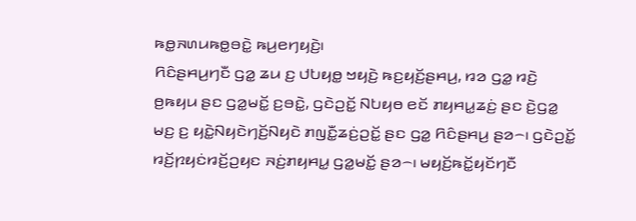ꤒꤥ꤭ꤏꤛꤣꤒꤥ꤭ꤋꤢꤧ꤭ ꤒꤣ꤬ꤕꤚꤟꤢꤧ꤬꤯
ꤖꤢꤨꤔꤌꤣ꤬ꤚꤢꤪ ꤞꤤ꤭ ꤘꤣ ꤢ꤬ ꤓꤝꤟꤥ꤭ ꤠꤟꤢꤧ꤬ ꤒꤢ꤬ꤟꤢꤩ꤬ꤔꤌꤣ꤬, ꤙꤤ ꤞꤤ꤭ ꤙꤢꤧ꤬ ꤥ꤬ꤒꤟꤣ ꤔꤢ ꤞꤤ꤭ꤗꤢꤩ꤭ ꤢ꤬ꤋꤢꤧ꤭, ꤞꤢꤧꤑꤢꤩ꤭ ꤡꤝꤟꤥ ꤕꤢꤩ ꤊꤟꤌꤣ꤭ꤘꤢꤦ꤬ ꤔꤢ ꤢꤧ꤬ꤞꤤ꤭ ꤗꤢ꤬ ꤢ꤬ ꤟꤢꤧ꤭ꤡꤟꤢꤧꤚꤢꤩ꤬ꤡꤟꤢꤧ ꤊꤜꤢꤪ꤭ꤘꤢꤦ꤬ꤑꤢꤩ꤭ ꤔꤢ ꤞꤤ꤭ ꤖꤢꤨꤔꤌꤣ꤬ ꤔꤤ꤮꤯ ꤞꤢꤧꤑꤢꤩ꤭ ꤙꤢꤩ꤬ꤐꤟꤢꤦꤙꤢꤩ꤬ꤑꤟꤢ ꤏꤢꤦ꤬ꤊꤟꤌꤣ꤭ ꤞꤤ꤭ꤗꤢꤩ꤭ ꤔꤤ꤮꤯ ꤗꤟꤢꤩ꤬ꤒꤢꤩ꤭ꤟꤢꤩꤚꤢꤪ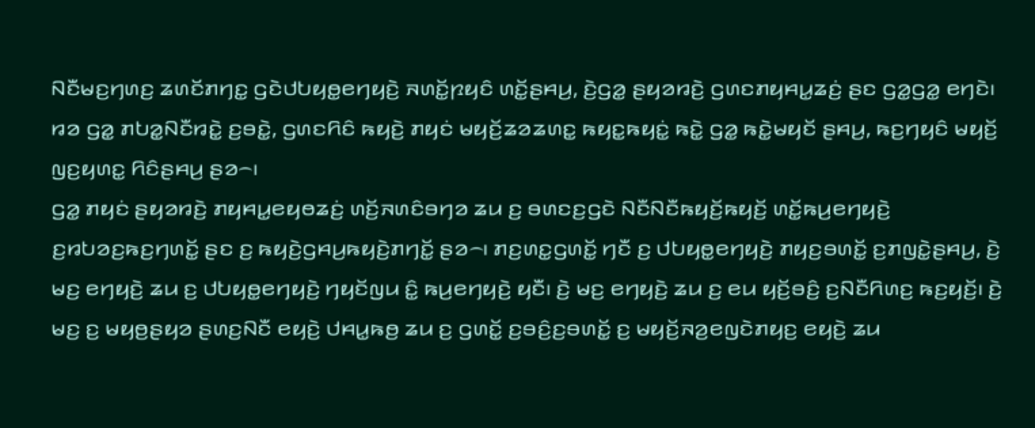ꤡꤢꤪꤗꤢ꤬ꤚꤛꤢ꤬ ꤘꤛꤢꤩꤊꤚꤢ꤭ ꤞꤢꤧꤓꤝꤟꤥ꤭ꤕꤚꤟꤢꤧ꤬ ꤏꤛꤢꤩ꤭ꤐꤟꤢꤨ ꤛꤢꤩ꤭ꤔꤌꤣ꤬, ꤢꤧ꤬ꤞꤤ꤭ ꤔꤟꤤꤙꤢꤧ꤬ ꤞꤛꤢꤊꤟꤌꤣ꤭ꤘꤢꤦ꤬ ꤔꤢ ꤞꤤ꤭ꤞꤤ꤭ ꤕꤚꤢꤧ꤯ ꤙꤤ ꤞꤤ꤭ ꤊꤝꤤ꤭ꤡꤢꤪꤙꤢꤧ꤭ ꤢ꤬ꤋꤢꤧ꤭, ꤞꤛꤢꤖꤢꤨ ꤒꤟꤢꤧ꤬ ꤊꤟꤢꤦ ꤗꤟꤢꤩ꤬ꤘꤤꤘꤛꤢ꤭ ꤒꤟꤢ꤭ꤒꤟꤢꤦ꤭ ꤒꤢꤧ꤭ ꤞꤤ꤭ ꤒꤢꤧ꤭ꤗꤟꤢꤩ ꤔꤌꤣ꤬, ꤒꤢ꤬ꤚꤟꤢꤨ ꤗꤟꤢꤩ꤬ ꤜꤢ꤬ꤟꤛꤢ꤭ ꤖꤢꤨꤔꤌꤣ꤬ ꤔꤤ꤮꤯
ꤞꤤ꤭ ꤊꤟꤢꤦ ꤔꤟꤤꤙꤢꤧ꤬ ꤊꤟꤌꤣ꤭ꤕꤟꤥꤘꤢꤦ꤬ ꤛꤢꤩ꤬ꤏꤛꤢꤨꤋꤚꤤ ꤘꤣ ꤢ꤬ ꤋꤛꤢꤢ꤬ꤞꤢꤧ ꤡꤢꤪꤡꤢꤪꤒꤟꤢꤩ꤬ꤒꤟꤢꤩ꤬ ꤛꤢꤩ꤭ꤒꤣ꤬ꤕꤚꤟꤢꤧ꤬ ꤢ꤬ꤙꤝꤤꤢ꤬ꤒꤢ꤬ꤚꤛꤢꤩ꤭ ꤔꤢ ꤢ꤬ ꤒꤟꤢꤧ꤬ꤞꤌꤣ꤬ꤒꤟꤢꤧ꤬ꤊꤚꤢꤩ꤭ ꤔꤤ꤮꤯ ꤊꤢ꤬ꤛꤢ꤭ꤞꤛꤢꤩ꤭ ꤚꤢꤪ ꤢ꤬ ꤓꤝꤟꤥ꤭ꤕꤚꤟꤢꤧ꤬ ꤊꤟꤢ꤬ꤋꤛꤢꤩ꤭ ꤢ꤬ꤊꤜꤢꤧ꤭ꤔꤌꤣ꤬, ꤢꤧ꤬ ꤗꤢ꤬ ꤕꤚꤟꤢꤧ꤬ ꤘꤣ ꤢ꤬ ꤓꤝꤟꤥ꤭ꤕꤚꤟꤢꤧ꤬ ꤚꤟꤢꤩꤜꤣ ꤢꤨ꤭ ꤒꤣ꤬ꤕꤚꤟꤢꤧ꤬ ꤟꤢꤪ꤯ ꤢꤧ꤬ ꤗꤢ꤬ ꤕꤚꤟꤢꤧ꤬ ꤘꤣ ꤢ꤬ ꤕꤣ ꤟꤢꤩ꤬ꤋꤢꤨ꤬ ꤢ꤬ꤡꤢꤪꤖꤛꤢ꤬ ꤒꤢ꤬ꤟꤢꤩ꤬꤯ ꤢꤧ꤬ ꤗꤢ꤬ ꤢ꤬ ꤗꤟꤥ꤬ꤔꤟꤤ ꤔꤛꤢ꤬ꤡꤢꤪ ꤕꤟꤢꤧ꤬ ꤓꤌꤣ꤭ꤒꤥ꤬ ꤘꤣ ꤢ꤬ ꤞꤛꤢꤩ꤭ ꤢ꤬ꤋꤢꤨ꤬ꤢ꤬ꤋꤛꤢꤩ꤭ ꤢ꤬ ꤗꤟꤢꤩ꤬ꤏꤤ꤬ꤕꤜꤢꤧꤊꤟꤢ꤬ ꤕꤟꤢꤧ꤬ ꤘꤣ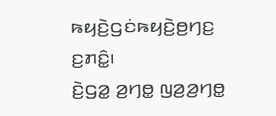ꤒꤟꤢꤧ꤬ꤞꤢꤦꤒꤟꤢꤧ꤬ꤥ꤬ꤚꤢ꤬ ꤢ꤬ꤊꤢꤨ꤭꤯
ꤢꤧ꤬ꤞꤤ꤭ ꤤ꤬ꤚꤥ꤭ ꤜꤤ꤬ꤤ꤬ꤚꤥ꤭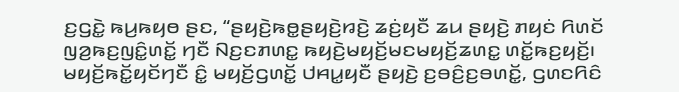ꤢ꤬ꤞꤢꤧ꤭ ꤒꤣ꤬ꤒꤟꤥ ꤔꤢ, “ꤔꤟꤢꤧ꤬ꤒꤥ꤭ꤔꤟꤢꤧ꤬ꤙꤢꤧ꤬ ꤘꤢꤦ꤬ꤟꤢꤪ ꤘꤣ ꤔꤟꤢꤧ꤬ ꤊꤟꤢꤦ ꤖꤛꤢꤩ ꤜꤤ꤬ꤒꤢ꤬ꤜꤢꤨ꤭ꤛꤢꤩ꤭ ꤚꤢꤪ ꤡꤢ꤬ꤢꤊꤛꤢ꤭ ꤒꤟꤢꤧ꤬ꤗꤟꤢꤩ꤬ꤗꤢꤗꤟꤢꤩ꤬ꤘꤛꤢ꤭ ꤛꤢꤩ꤭ꤒꤢ꤬ꤟꤢꤩ꤬꤯ ꤗꤟꤢꤩ꤬ꤒꤢꤩ꤭ꤟꤢꤩꤚꤢꤪ ꤢꤨ꤭ ꤗꤟꤢꤩ꤬ꤞꤛꤢꤩ꤭ ꤓꤌꤣ꤭ꤟꤢꤪ ꤔꤟꤢꤧ꤬ ꤢ꤬ꤋꤢꤨ꤬ꤢ꤬ꤋꤛꤢꤩ꤭, ꤞꤛꤢꤖꤢꤨ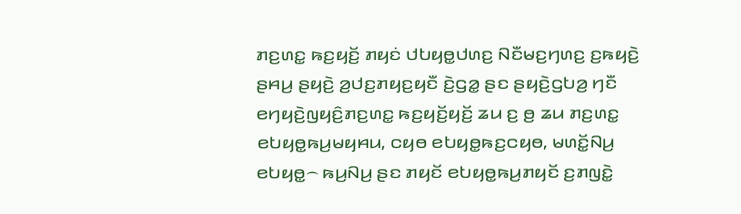ꤊꤢ꤬ꤛꤢ꤭ ꤒꤢ꤬ꤟꤢꤩ꤬ ꤊꤟꤢꤦ ꤓꤝꤟꤥ꤭ꤓꤛꤢ꤬ ꤡꤢꤪꤗꤢ꤬ꤚꤛꤢ꤬ ꤢ꤬ꤒꤟꤢꤧ꤬ ꤔꤌꤣ꤬ ꤔꤟꤢꤧ꤬ ꤤ꤬ꤓꤢ꤬ꤊꤟꤢ꤬ꤟꤢꤪ ꤢꤧ꤬ꤞꤤ꤭ ꤔꤢ ꤔꤟꤢꤧ꤬ꤞꤝꤤ꤬ ꤚꤢꤪ ꤕꤚꤟꤢꤧ꤬ꤜꤟꤢꤨ꤬ꤊꤢ꤬ꤛꤢ꤭ ꤒꤢ꤬ꤟꤢꤩ꤬ꤟꤢꤩ꤬ ꤘꤣ ꤢ꤬ ꤥ꤬ ꤘꤣ ꤊꤢ꤬ꤛꤢ꤭ ꤕꤝꤟꤥ꤭ꤒꤣ꤬ꤗꤟꤌꤣ, ꤍꤟꤥ ꤕꤝꤟꤥ꤭ꤒꤢ꤬ꤍꤟꤥ, ꤗꤛꤢꤩ꤭ꤡꤣ꤬ ꤕꤝꤟꤥ꤭꤮ ꤒꤣ꤬ꤡꤣ꤬ ꤔꤢ ꤊꤟꤢꤩ ꤕꤝꤟꤥ꤭ꤒꤣ꤬ꤊꤟꤢꤩ ꤢ꤬ꤊꤜꤢꤧ꤭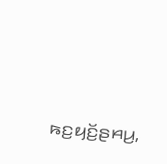ꤒꤢ꤬ꤟꤢꤩ꤬ꤔꤌꤣ꤬,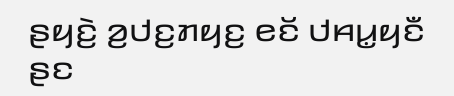ꤔꤟꤢꤧ꤬ ꤤ꤬ꤓꤢ꤬ꤊꤟꤢ꤬ ꤕꤢꤩ ꤓꤌꤣ꤭ꤟꤢꤪ ꤔꤢ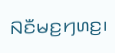ꤡꤢꤪꤗꤢ꤬ꤚꤛꤢ꤬꤯